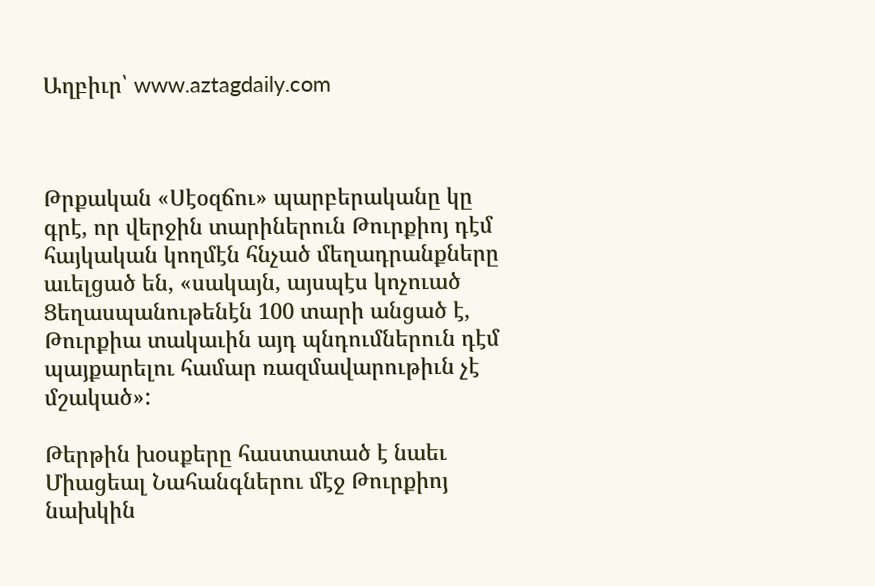Աղբիւր՝ www.aztagdaily.com



Թրքական «Սէօզճու» պարբերականը կը գրէ, որ վերջին տարիներուն Թուրքիոյ դէմ հայկական կողմէն հնչած մեղադրանքները աւելցած են, «սակայն, այսպէս կոչուած Ցեղասպանութենէն 100 տարի անցած է, Թուրքիա տակաւին այդ պնդումներուն դէմ պայքարելու համար ռազմավարութիւն չէ մշակած»:

Թերթին խօսքերը հաստատած է նաեւ Միացեալ Նահանգներու մէջ Թուրքիոյ նախկին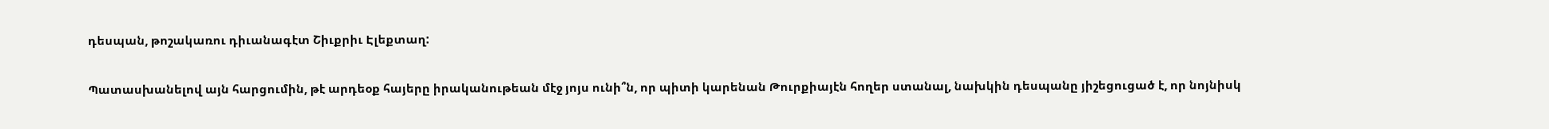դեսպան, թոշակառու դիւանագէտ Շիւքրիւ Էլեքտաղ:

Պատասխանելով այն հարցումին, թէ արդեօք հայերը իրականութեան մէջ յոյս ունի՞ն, որ պիտի կարենան Թուրքիայէն հողեր ստանալ, նախկին դեսպանը յիշեցուցած է, որ նոյնիսկ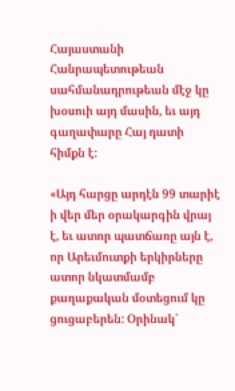Հայաստանի Հանրապետութեան սահմանադրութեան մէջ կը խօսուի այդ մասին, եւ այդ գաղափարը Հայ դատի հիմքն է:

«Այդ հարցը արդէն 99 տարիէ ի վեր մեր օրակարգին վրայ է, եւ ատոր պատճառը այն է, որ Արեւմուտքի երկիրները ատոր նկատմամբ քաղաքական մօտեցում կը ցուցաբերեն: Օրինակ`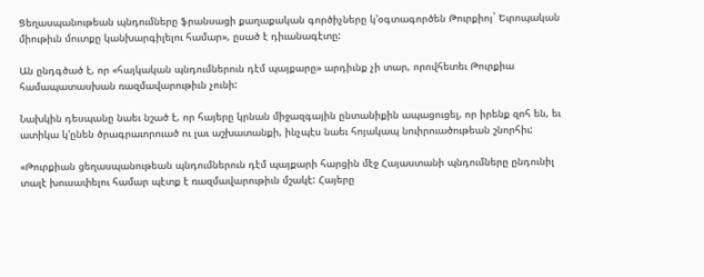Ցեղասպանութեան պնդումները ֆրանսացի քաղաքական գործիչները կ'օգտագործեն Թուրքիոյ` Եւրոպական միութիւն մուտքը կանխարգիլելու համար», ըսած է դիւանագէտը:

Ան ընդգծած է, որ «հայկական պնդումներուն դէմ պայքարը» արդիւնք չի տար, որովհետեւ Թուրքիա համապատասխան ռազմավարութիւն չունի:

Նախկին դեսպանը նաեւ նշած է, որ հայերը կրնան միջազգային ընտանիքին ապացուցել, որ իրենք զոհ են, եւ ատիկա կ'ընեն ծրագրաւորուած ու լաւ աշխատանքի, ինչպէս նաեւ հոյակապ նուիրուածութեան շնորհիւ:

«Թուրքիան ցեղասպանութեան պնդումներուն դէմ պայքարի հարցին մէջ Հայաստանի պնդումները ընդունիլ տալէ խուսափելու համար պէտք է ռազմավարութիւն մշակէ: Հայերը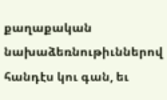քաղաքական նախաձեռնութիւններով հանդէս կու գան, եւ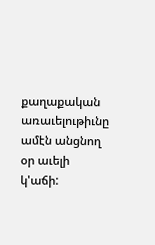քաղաքական առաւելութիւնը ամէն անցնող օր աւելի կ'աճի: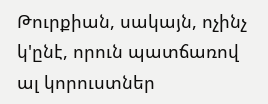Թուրքիան, սակայն, ոչինչ կ'ընէ, որուն պատճառով ալ կորուստներ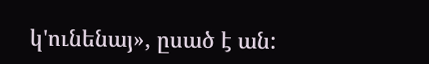կ'ունենայ», ըսած է ան: